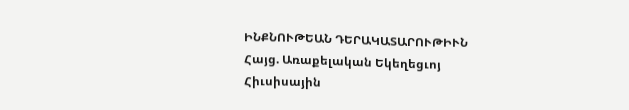ԻՆՔՆՈՒԹԵԱՆ ԴԵՐԱԿԱՏԱՐՈՒԹԻՒՆ
Հայց. Առաքելական Եկեղեցւոյ Հիւսիսային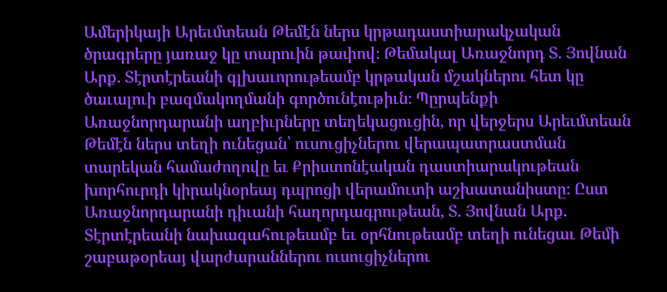Ամերիկայի Արեւմտեան Թեմէն ներս կրթադաստիարակչական ծրագրերը յառաջ կը տարուին թափով։ Թեմակալ Առաջնորդ Տ. Յովնան Արք. Տէրտէրեանի գլխաւորութեամբ կրթական մշակներու հետ կը ծաւալուի բազմակողմանի գործունէութիւն։ Պըրպենքի Առաջնորդարանի աղբիւրները տեղեկացուցին, որ վերջերս Արեւմտեան Թեմէն ներս տեղի ունեցան՝ ուսուցիչներու վերապատրաստման տարեկան համաժողովը եւ Քրիստոնէական դաստիարակութեան խորհուրդի կիրակնօրեայ դպրոցի վերամուտի աշխատանիստը։ Ըստ Առաջնորդարանի դիւանի հաղորդագրութեան, Տ. Յովնան Արք. Տէրտէրեանի նախագահութեամբ եւ օրհնութեամբ տեղի ունեցաւ Թեմի շաբաթօրեայ վարժարաններու ուսուցիչներու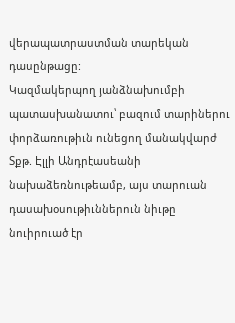վերապատրաստման տարեկան դասընթացը:
Կազմակերպող յանձնախումբի պատասխանատու՝ բազում տարիներու փորձառութիւն ունեցող մանակվարժ Տքթ. Էլլի Անդրէասեանի նախաձեռնութեամբ, այս տարուան դասախօսութիւններուն նիւթը նուիրուած էր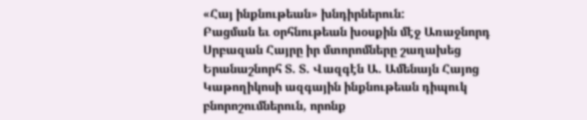«Հայ ինքնութեան» խնդիրներուն:
Բացման եւ օրհնութեան խօսքին մէջ Առաջնորդ Սրբազան Հայրը իր մտորոմները շաղախեց Երանաշնորհ Տ. Տ. Վազգէն Ա. Ամենայն Հայոց Կաթողիկոսի ազգային ինքնութեան դիպուկ բնորոշումներուն, որոնք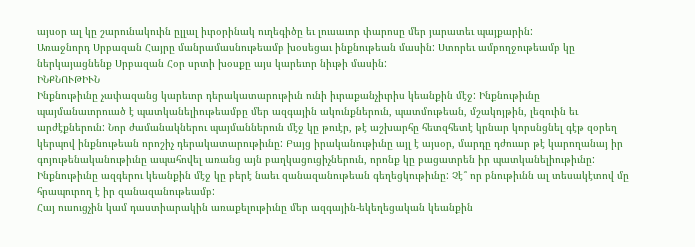այսօր ալ կը շարունակուին ըլլալ իւրօրինակ ուղեգիծը եւ լուսաւոր փարոսը մեր յարատեւ պայքարին:
Առաջնորդ Սրբազան Հայրը մանրամասնութեամբ խօսեցաւ ինքնութեան մասին: Ստորեւ ամբողջութեամբ կը ներկայացնենք Սրբազան Հօր սրտի խօսքը այս կարեւոր նիւթի մասին:
ԻՆՔՆՈՒԹԻՒՆ
Ինքնութիւնը չափազանց կարեւոր դերակատարութիւն ունի իւրաքանչիւրիս կեանքին մէջ: Ինքնութիւնը պայմանաւորուած է պատկանելիութեամբը մեր ազգային ակունքներուն, պատմութեան, մշակոյթին, լեզուին եւ արժէքներուն: Նոր ժամանակներու պայմաններուն մէջ կը թուէր, թէ աշխարհը հետզհետէ կրնար կորսնցնել գէթ զօրեղ կերպով ինքնութեան որոշիչ դերակատարութիւնը: Բայց իրականութիւնը այլ է այսօր, մարդը դժուար թէ կարողանայ իր գոյութենականութիւնը ապահովել առանց այն բաղկացուցիչներուն, որոնք կը բացատրեն իր պատկանելիութիւնը:
Ինքնութիւնը ազգերու կեանքին մէջ կը բերէ նաեւ զանազանութեան գեղեցկութիւնը: Չէ՞ որ բնութիւնն ալ տեսակէտով մը հրապուրող է իր զանազանութեամբ:
Հայ ուսուցչին կամ դաստիարակին առաքելութիւնը մեր ազգային-եկեղեցական կեանքին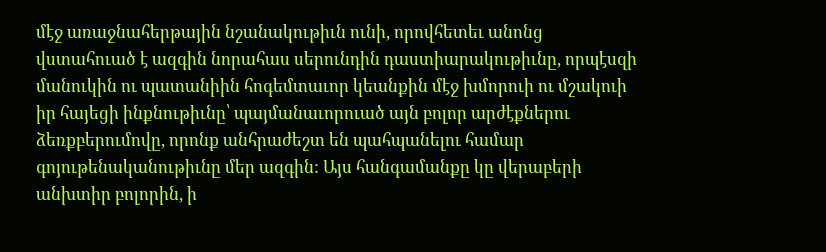մէջ առաջնահերթային նշանակութիւն ունի, որովհետեւ անոնց վստահուած է ազգին նորահաս սերունդին դաստիարակութիւնը, որպէսզի մանուկին ու պատանիին հոգեմտաւոր կեանքին մէջ խմորուի ու մշակուի իր հայեցի ինքնութիւնը՝ պայմանաւորուած այն բոլոր արժէքներու ձեռքբերումովը, որոնք անհրաժեշտ են պահպանելու համար գոյութենականութիւնը մեր ազգին: Այս հանգամանքը կը վերաբերի անխտիր բոլորին, ի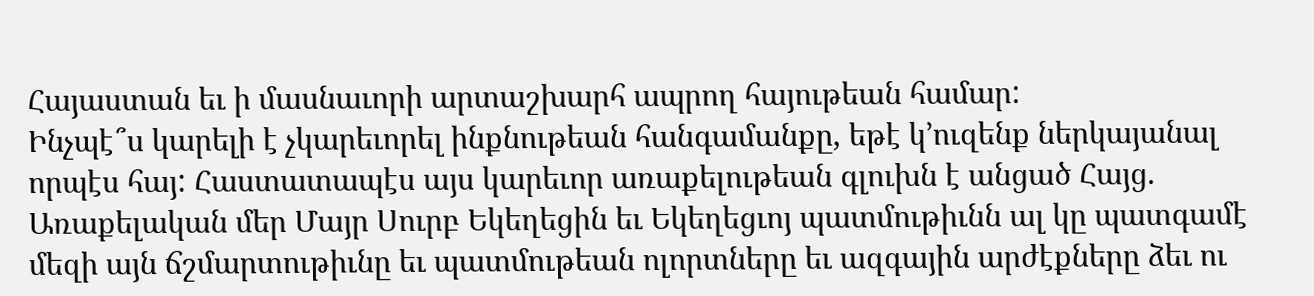Հայաստան եւ ի մասնաւորի արտաշխարհ ապրող հայութեան համար:
Ինչպէ՞ս կարելի է չկարեւորել ինքնութեան հանգամանքը, եթէ կ՚ուզենք ներկայանալ որպէս հայ: Հաստատապէս այս կարեւոր առաքելութեան գլուխն է անցած Հայց. Առաքելական մեր Մայր Սուրբ Եկեղեցին եւ Եկեղեցւոյ պատմութիւնն ալ կը պատգամէ մեզի այն ճշմարտութիւնը եւ պատմութեան ոլորտները եւ ազգային արժէքները ձեւ ու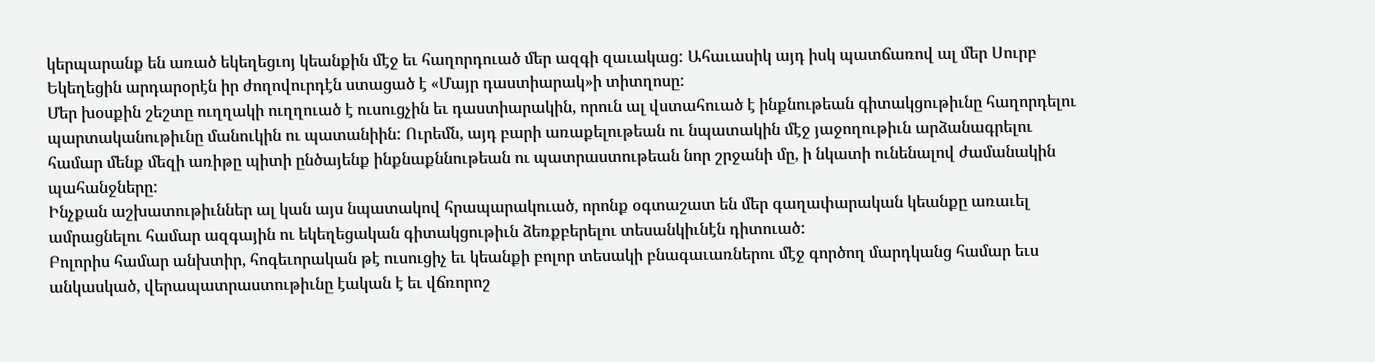կերպարանք են առած եկեղեցւոյ կեանքին մէջ եւ հաղորդուած մեր ազգի զաւակաց: Ահաւասիկ այդ իսկ պատճառով ալ մեր Սուրբ Եկեղեցին արդարօրէն իր ժողովուրդէն ստացած է «Մայր դաստիարակ»ի տիտղոսը:
Մեր խօսքին շեշտը ուղղակի ուղղուած է ուսուցչին եւ դաստիարակին, որուն ալ վստահուած է ինքնութեան գիտակցութիւնը հաղորդելու պարտականութիւնը մանուկին ու պատանիին: Ուրեմն, այդ բարի առաքելութեան ու նպատակին մէջ յաջողութիւն արձանագրելու համար մենք մեզի առիթը պիտի ընծայենք ինքնաքննութեան ու պատրաստութեան նոր շրջանի մը, ի նկատի ունենալով ժամանակին պահանջները:
Ինչքան աշխատութիւններ ալ կան այս նպատակով հրապարակուած, որոնք օգտաշատ են մեր գաղափարական կեանքը առաւել ամրացնելու համար ազգային ու եկեղեցական գիտակցութիւն ձեռքբերելու տեսանկիւնէն դիտուած:
Բոլորիս համար անխտիր, հոգեւորական թէ ուսուցիչ եւ կեանքի բոլոր տեսակի բնագաւառներու մէջ գործող մարդկանց համար եւս անկասկած, վերապատրաստութիւնը էական է եւ վճռորոշ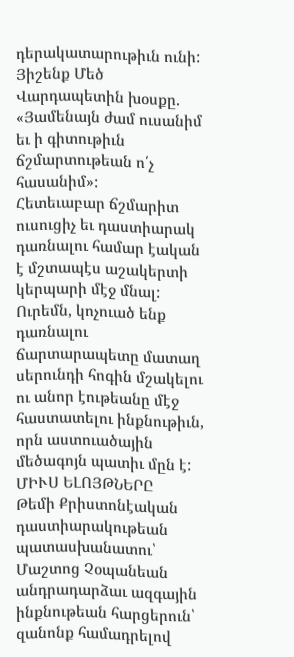դերակատարութիւն ունի:
Յիշենք Մեծ Վարդապետին խօսքը.
«Յամենայն ժամ ուսանիմ եւ ի գիտութիւն ճշմարտութեան ո՛չ հասանիմ»:
Հետեւաբար ճշմարիտ ուսուցիչ եւ դաստիարակ դառնալու համար էական է մշտապէս աշակերտի կերպարի մէջ մնալ: Ուրեմն, կոչուած ենք դառնալու ճարտարապետը մատաղ սերունդի հոգին մշակելու ու անոր էութեանը մէջ հաստատելու ինքնութիւն, որն աստուածային մեծագոյն պատիւ մըն է:
ՄԻՒՍ ԵԼՈՅԹՆԵՐԸ
Թեմի Քրիստոնէական դաստիարակութեան պատասխանատու՝ Մաշտոց Չօպանեան անդրադարձաւ ազգային ինքնութեան հարցերուն՝ զանոնք համադրելով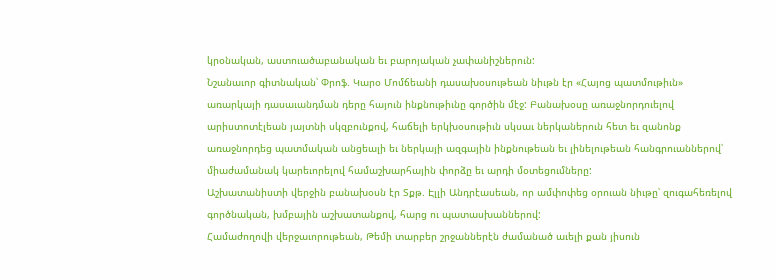կրօնական, աստուածաբանական եւ բարոյական չափանիշներուն:
Նշանաւոր գիտնական՝ Փրոֆ. Կարօ Մոմճեանի դասախօսութեան նիւթն էր «Հայոց պատմութիւն» առարկայի դասաւանդման դերը հայուն ինքնութիւնը գործին մէջ: Բանախօսը առաջնորդուելով արիստոտէլեան յայտնի սկզբունքով, հաճելի երկխօսութիւն սկսաւ ներկաներուն հետ եւ զանոնք առաջնորդեց պատմական անցեալի եւ ներկայի ազգային ինքնութեան եւ լինելութեան հանգրուաններով՝ միաժամանակ կարեւորելով համաշխարհային փորձը եւ արդի մօտեցումները:
Աշխատանիստի վերջին բանախօսն էր Տքթ. Էլլի Անդրէասեան, որ ամփոփեց օրուան նիւթը՝ զուգահեռելով գործնական, խմբային աշխատանքով, հարց ու պատասխաններով:
Համաժողովի վերջաւորութեան, Թեմի տարբեր շրջաններէն ժամանած աւելի քան յիսուն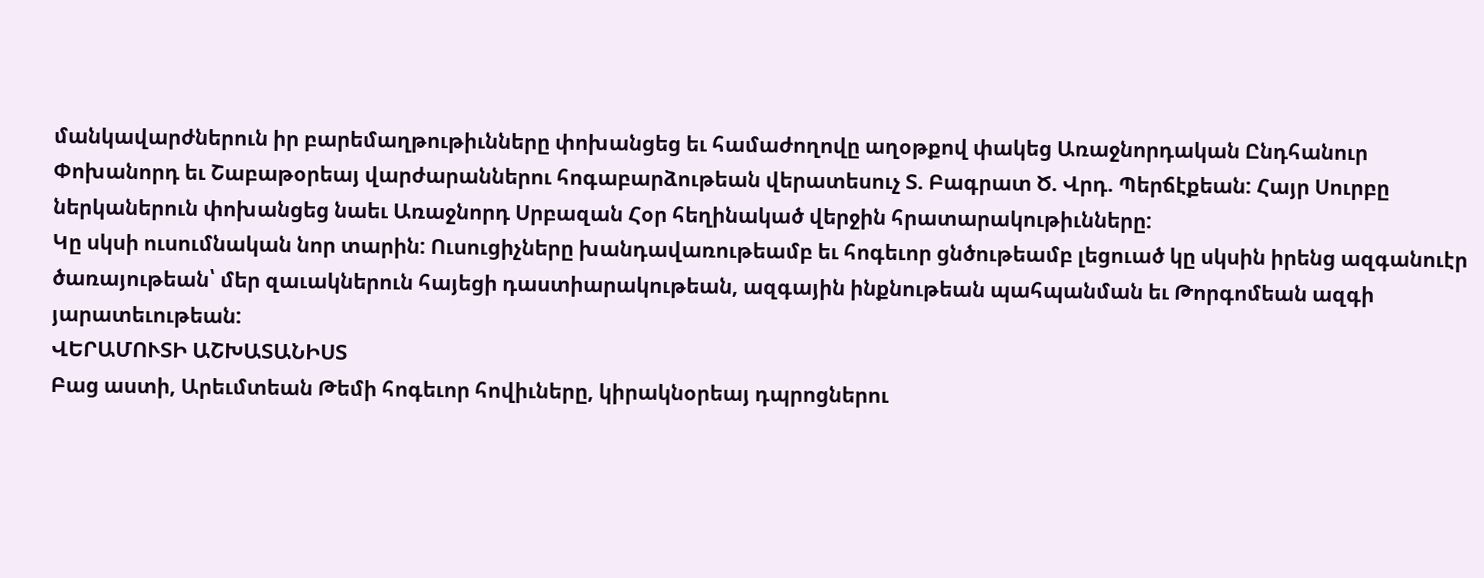մանկավարժներուն իր բարեմաղթութիւնները փոխանցեց եւ համաժողովը աղօթքով փակեց Առաջնորդական Ընդհանուր Փոխանորդ եւ Շաբաթօրեայ վարժարաններու հոգաբարձութեան վերատեսուչ Տ. Բագրատ Ծ. Վրդ. Պերճէքեան: Հայր Սուրբը ներկաներուն փոխանցեց նաեւ Առաջնորդ Սրբազան Հօր հեղինակած վերջին հրատարակութիւնները:
Կը սկսի ուսումնական նոր տարին: Ուսուցիչները խանդավառութեամբ եւ հոգեւոր ցնծութեամբ լեցուած կը սկսին իրենց ազգանուէր ծառայութեան՝ մեր զաւակներուն հայեցի դաստիարակութեան, ազգային ինքնութեան պահպանման եւ Թորգոմեան ազգի յարատեւութեան:
ՎԵՐԱՄՈՒՏԻ ԱՇԽԱՏԱՆԻՍՏ
Բաց աստի, Արեւմտեան Թեմի հոգեւոր հովիւները, կիրակնօրեայ դպրոցներու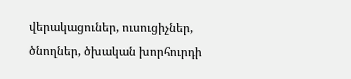վերակացուներ, ուսուցիչներ, ծնողներ, ծխական խորհուրդի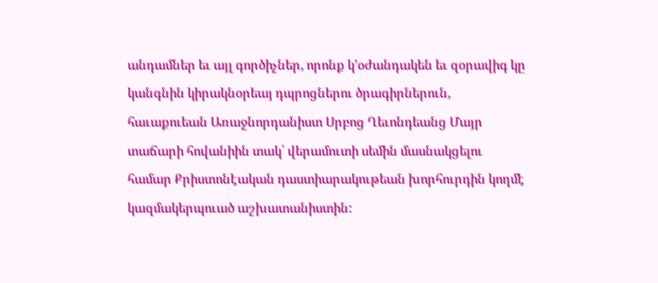անդամներ եւ այլ գործիչներ, որոնք կ՚օժանդակեն եւ զօրավիգ կը կանգնին կիրակնօրեայ դպրոցներու ծրագիրներուն, հաւաքուեան Առաջնորդանիստ Սրբոց Ղեւոնդեանց Մայր տաճարի հովանիին տակ՝ վերամուտի սեմին մասնակցելու համար Քրիստոնէական դաստիարակութեան խորհուրդին կողմէ կազմակերպուած աշխատանիստին: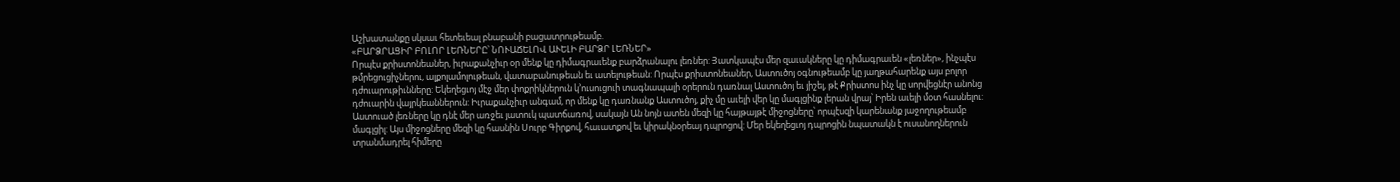Աշխատանքը սկսաւ հետեւեալ բնաբանի բացատրութեամբ.
«ԲԱՐՁՐԱՑԻՐ ԲՈԼՈՐ ԼԵՌՆԵՐԸ՝ ՆՈՒԱՃԵԼՈՎ ԱՒԵԼԻ ԲԱՐՁՐ ԼԵՌՆԵՐ»
Որպէս քրիստոնեաներ, իւրաքանչիւր օր մենք կը դիմագրաւենք բարձրանալու լեռներ: Յատկապէս մեր զաւակները կը դիմագրաւեն «լեռներ», ինչպէս թմրեցուցիչներու, ալքոլամոլութեան, վատաբանութեան եւ ատելութեան: Որպէս քրիստոնեաներ, Աստուծոյ օգնութեամբ կը յաղթահարենք այս բոլոր դժուարութիւնները: Եկեղեցւոյ մէջ մեր փոքրիկներուն կ՚ուսուցուի տագնապալի օրերուն դառնալ Աստուծոյ եւ յիշել, թէ Քրիստոս ինչ կը սորվեցնէր անոնց դժուարին վայրկեաններուն: Իւրաքանչիւր անգամ, որ մենք կը դառնանք Աստուծոյ, քիչ մը աւելի վեր կը մագլցինք լերան վրայ՝ Իրեն աւելի մօտ հասնելու: Աստուած լեռները կը դնէ մեր առջեւ յատուկ պատճառով, սակայն Ան նոյն ատեն մեզի կը հայթայթէ միջոցները՝ որպէսզի կարենանք յաջողութեամբ մագլցիլ: Այս միջոցները մեզի կը հասնին Սուրբ Գիրքով, հաւատքով եւ կիրակնօրեայ դպրոցով: Մեր եկեղեցւոյ դպրոցին նպատակն է ուսանողներուն տրանմադրել հիմերը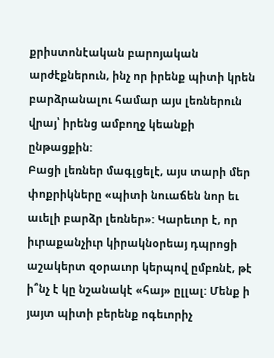քրիստոնէական բարոյական արժէքներուն, ինչ որ իրենք պիտի կրեն բարձրանալու համար այս լեռներուն վրայ՝ իրենց ամբողջ կեանքի ընթացքին:
Բացի լեռներ մագլցելէ, այս տարի մեր փոքրիկները «պիտի նուաճեն նոր եւ աւելի բարձր լեռներ»: Կարեւոր է, որ իւրաքանչիւր կիրակնօրեայ դպրոցի աշակերտ զօրաւոր կերպով ըմբռնէ, թէ ի՞նչ է կը նշանակէ «հայ» ըլլալ: Մենք ի յայտ պիտի բերենք ոգեւորիչ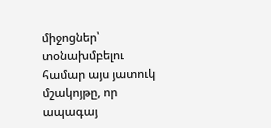միջոցներ՝ տօնախմբելու համար այս յատուկ մշակոյթը, որ ապագայ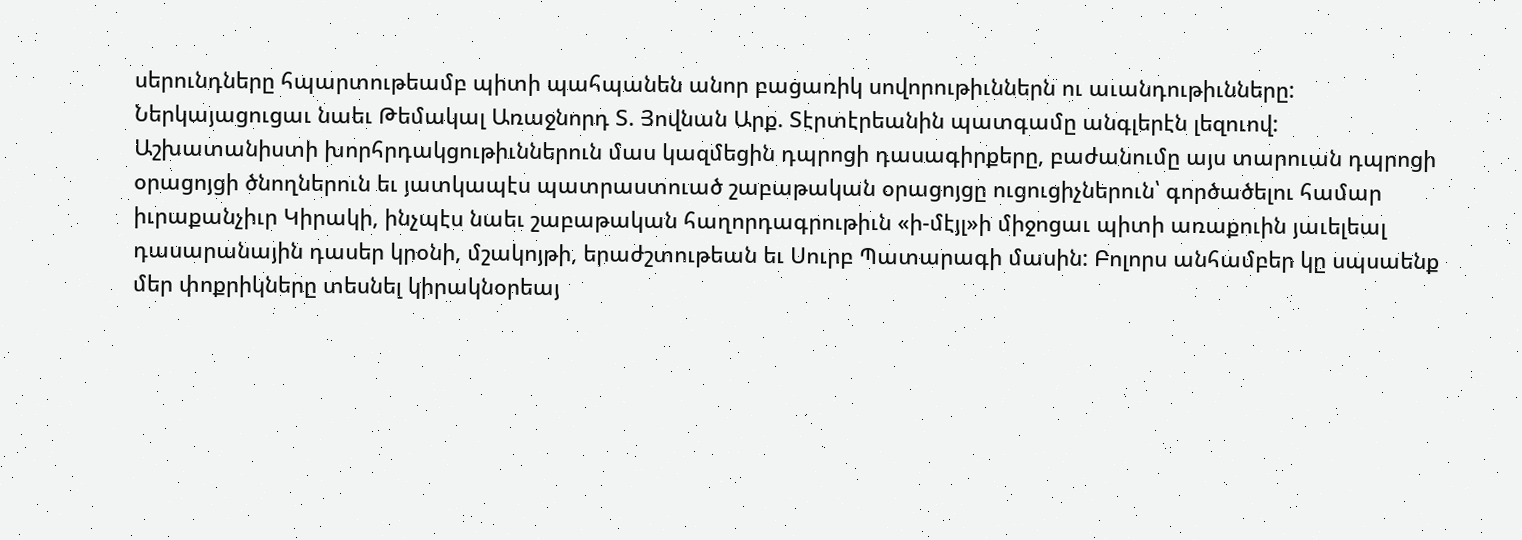սերունդները հպարտութեամբ պիտի պահպանեն անոր բացառիկ սովորութիւններն ու աւանդութիւնները:
Ներկայացուցաւ նաեւ Թեմակալ Առաջնորդ Տ. Յովնան Արք. Տէրտէրեանին պատգամը անգլերէն լեզուով:
Աշխատանիստի խորհրդակցութիւններուն մաս կազմեցին դպրոցի դասագիրքերը, բաժանումը այս տարուան դպրոցի օրացոյցի ծնողներուն եւ յատկապէս պատրաստուած շաբաթական օրացոյցը ուցուցիչներուն՝ գործածելու համար իւրաքանչիւր Կիրակի, ինչպէս նաեւ շաբաթական հաղորդագրութիւն «ի-մէյլ»ի միջոցաւ պիտի առաքուին յաւելեալ դասարանային դասեր կրօնի, մշակոյթի, երաժշտութեան եւ Սուրբ Պատարագի մասին: Բոլորս անհամբեր կը սպսաենք մեր փոքրիկները տեսնել կիրակնօրեայ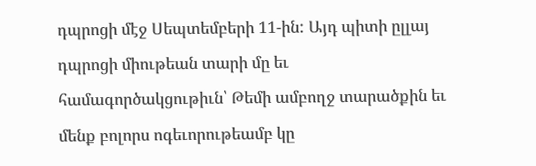դպրոցի մէջ Սեպտեմբերի 11-ին: Այդ պիտի ըլլայ դպրոցի միութեան տարի մը եւ համագործակցութիւն՝ Թեմի ամբողջ տարածքին եւ մենք բոլորս ոգեւորութեամբ կը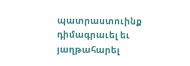պատրաստուինք դիմագրաւել եւ յաղթահարել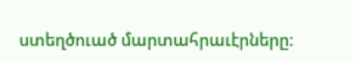ստեղծուած մարտահրաւէրները: